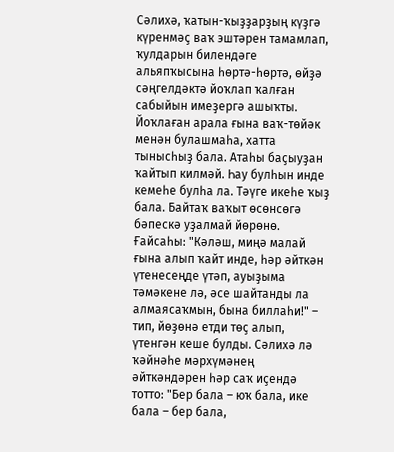Сәлихә, ҡатын-ҡыҙҙарҙың күҙгә күренмәҫ ваҡ эштәрен тамамлап, ҡулдарын билендәге альяпҡысына һөртә-һөртә, өйҙә сәңгелдәктә йоҡлап ҡалған сабыйын имеҙергә ашыҡты. Йоҡлаған арала ғына ваҡ-төйәк менән булашмаһа, хатта тынысһыҙ бала. Атаһы баҫыуҙан ҡайтып килмәй. Һау булһын инде кемеһе булһа ла. Тәүге икеһе ҡыҙ бала. Байтаҡ ваҡыт өсөнсөгә бәпескә уҙалмай йөрөнө. Ғайсаһы: "Кәләш, миңә малай ғына алып ҡайт инде, һәр әйткән үтенесеңде үтәп, ауыҙыма тәмәкене лә, әсе шайтанды ла алмаясаҡмын, бына биллаһи!" – тип, йөҙөнә етди төҫ алып, үтенгән кеше булды. Сәлихә лә ҡәйнәһе мәрхүмәнең әйткәндәрен һәр саҡ иҫендә тотто: "Бер бала – юҡ бала, ике бала – бер бала,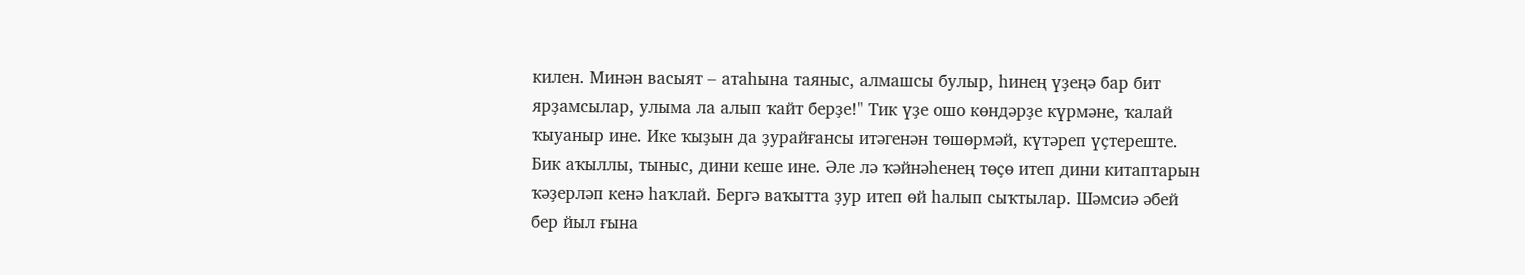килен. Минән васыят – атаһына таяныс, алмашсы булыр, һинең үҙеңә бар бит ярҙамсылар, улыма ла алып ҡайт берҙе!" Тик үҙе ошо көндәрҙе күрмәне, ҡалай ҡыуаныр ине. Ике ҡыҙын да ҙурайғансы итәгенән төшөрмәй, күтәреп үҫтереште. Бик аҡыллы, тыныс, дини кеше ине. Әле лә ҡәйнәһенең төҫө итеп дини китаптарын ҡәҙерләп кенә һаҡлай. Бергә ваҡытта ҙур итеп өй һалып сыҡтылар. Шәмсиә әбей бер йыл ғына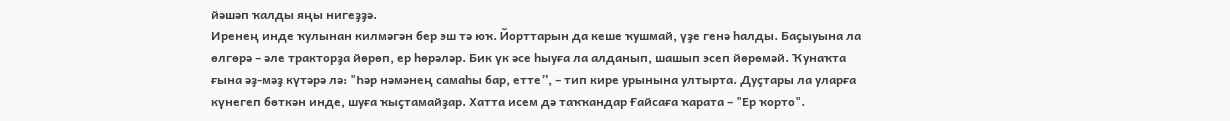йәшәп ҡалды яңы нигеҙҙә.
Иренең инде ҡулынан килмәгән бер эш тә юҡ. Йорттарын да кеше ҡушмай, үҙе генә һалды. Баҫыуына ла өлгөрә – әле тракторҙа йөрөп, ер һөрәләр. Бик үк әсе һыуға ла алданып, шашып эсеп йөрөмәй. Ҡунаҡта ғына әҙ-мәҙ күтәрә лә: "Һәр нәмәнең самаһы бар, етте”, – тип кире урынына ултырта. Дуҫтары ла уларға күнегеп бөткән инде, шуға ҡыҫтамайҙар. Хатта исем дә таҡҡандар Ғайсаға ҡарата – "Ер ҡорто".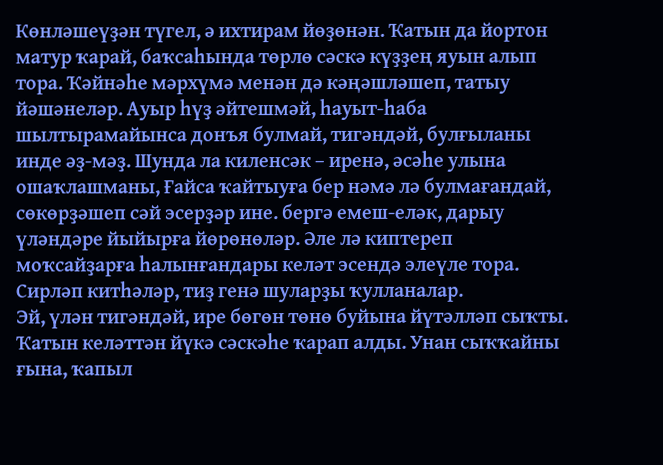Көнләшеүҙән түгел, ә ихтирам йөҙөнән. Ҡатын да йортон матур ҡарай, баҡсаһында төрлө сәскә күҙҙең яуын алып тора. Ҡәйнәһе мәрхүмә менән дә кәңәшләшеп, татыу йәшәнеләр. Ауыр һүҙ әйтешмәй, һауыт-һаба шылтырамайынса донъя булмай, тигәндәй, булғыланы инде әҙ-мәҙ. Шунда ла киленсәк – иренә, әсәһе улына ошаҡлашманы, Ғайса ҡайтыуға бер нәмә лә булмағандай, сөкөрҙәшеп сәй эсерҙәр ине. бергә емеш-еләк, дарыу үләндәре йыйырға йөрөнөләр. Әле лә киптереп моҡсайҙарға һалынғандары келәт эсендә элеүле тора. Сирләп китһәләр, тиҙ генә шуларҙы ҡулланалар.
Эй, үлән тигәндәй, ире бөгөн төнө буйына йүтәлләп сыҡты. Ҡатын келәттән йүкә сәскәһе ҡарап алды. Унан сыҡҡайны ғына, ҡапыл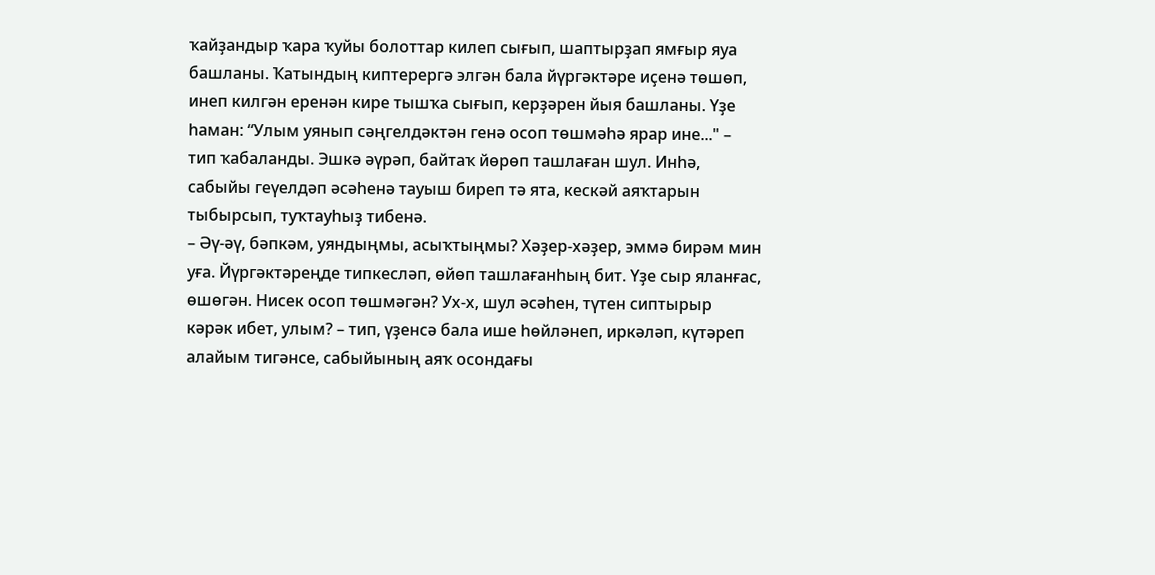ҡайҙандыр ҡара ҡуйы болоттар килеп сығып, шаптырҙап ямғыр яуа башланы. Ҡатындың киптерергә элгән бала йүргәктәре иҫенә төшөп, инеп килгән еренән кире тышҡа сығып, керҙәрен йыя башланы. Үҙе һаман: “Улым уянып сәңгелдәктән генә осоп төшмәһә ярар ине..." – тип ҡабаланды. Эшкә әүрәп, байтаҡ йөрөп ташлаған шул. Инһә, сабыйы геүелдәп әсәһенә тауыш биреп тә ята, кескәй аяҡтарын тыбырсып, туҡтауһыҙ тибенә.
– Әү-әү, бәпкәм, уяндыңмы, асыҡтыңмы? Хәҙер-хәҙер, эммә бирәм мин уға. Йүргәктәреңде типкесләп, өйөп ташлағанһың бит. Үҙе сыр яланғас, өшөгән. Нисек осоп төшмәгән? Ух-х, шул әсәһен, түтен сиптырыр кәрәк ибет, улым? – тип, үҙенсә бала ише һөйләнеп, иркәләп, күтәреп алайым тигәнсе, сабыйының аяҡ осондағы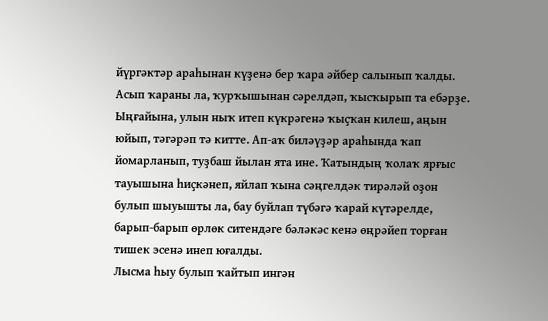йүргәктәр араһынан күҙенә бер ҡара әйбер салынып ҡалды. Асып ҡараны ла, ҡурҡышынан сәрелдәп, ҡысҡырып та ебәрҙе. Ыңғайына, улын ныҡ итеп күкрәгенә ҡыҫҡан килеш, аңын юйып, тәгәрәп тә китте. Ап-аҡ биләүҙәр араһында ҡап йомарланып, туҙбаш йылан ята ине. Ҡатындың ҡолаҡ ярғыс тауышына һиҫкәнеп, яйлап ҡына сәңгелдәк тирәләй оҙон булып шыуышты ла, бау буйлап түбәгә ҡарай күтәрелде, барып-барып өрлөк ситендәге бәләкәс кенә өңрәйеп торған тишек эсенә инеп юғалды.
Лысма һыу булып ҡайтып ингән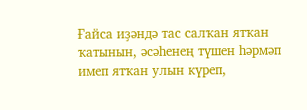Ғайса иҙәндә тас салҡан ятҡан ҡатынын, әсәһенең түшен һәрмәп имеп ятҡан улын күреп,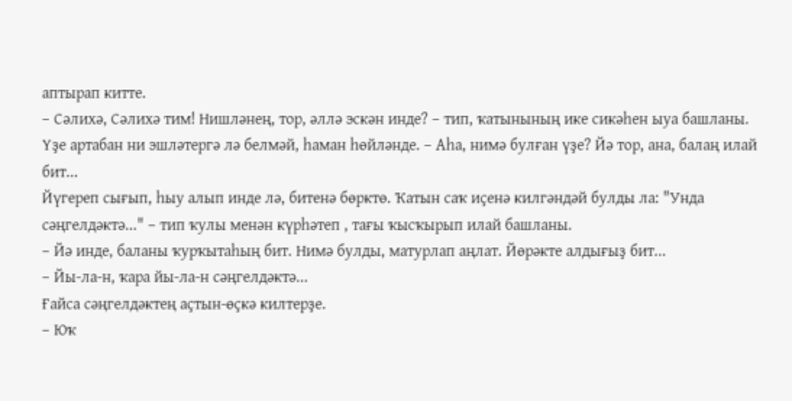аптырап китте.
– Сәлихә, Сәлихә тим! Нишләнең, тор, әллә эскән инде? – тип, ҡатынының ике сикәһен ыуа башланы. Үҙе артабан ни эшләтергә лә белмәй, һаман һөйләнде. – Аһа, нимә булған үҙе? Йә тор, ана, балаң илай бит...
Йүгереп сығып, һыу алып инде лә, битенә бөрктө. Ҡатын саҡ иҫенә килгәндәй булды ла: "Унда сәңгелдәктә..." – тип ҡулы менән күрһәтеп , тағы ҡысҡырып илай башланы.
– Йә инде, баланы ҡурҡытаһың бит. Нимә булды, матурлап аңлат. Йөрәкте алдығыҙ бит...
– Йы-ла-н, ҡара йы-ла-н сәңгелдәктә...
Ғайса сәңгелдәктең аҫтын-өҫкә килтерҙе.
– Юҡ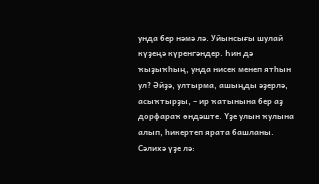унда бер нәмә лә. Уйынсығы шулай күҙеңә күренгәндер. Һин дә ҡыҙыҡһың, унда нисек менеп ятһын ул? Әйҙә, ултырма, ашыңды әҙерлә, асыҡтырҙы, – ир ҡатынына бер аҙ дорфараҡ өндәште. Үҙе улын ҡулына алып, һикертеп ярата башланы.
Сәлихә үҙе лә: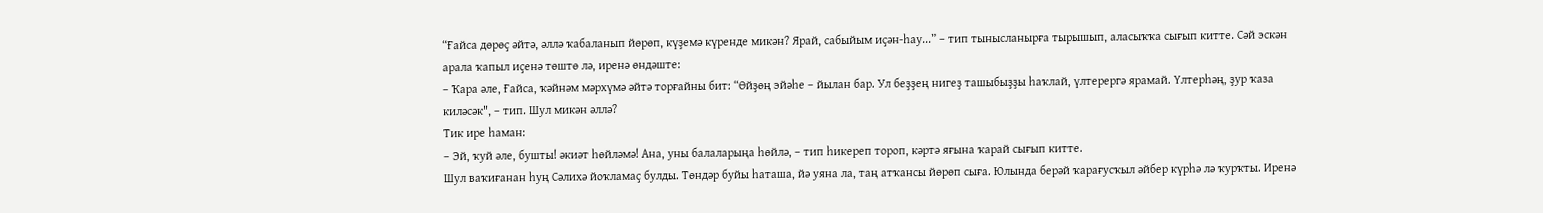“Ғайса дөрөҫ әйтә, әллә ҡабаланып йөрөп, күҙемә күренде микән? Ярай, сабыйым иҫән-һау...” – тип тынысланырға тырышып, аласыҡҡа сығып китте. Сәй эскән арала ҡапыл иҫенә төштө лә, иренә өндәште:
– Ҡара әле, Ғайса, ҡәйнәм мәрхүмә әйтә торғайны бит: “Өйҙөң эйәһе – йылан бар. Ул беҙҙең нигеҙ ташыбыҙҙы һаҡлай, үлтерергә ярамай. Үлтерһәң, ҙур ҡаза киләсәк", – тип. Шул микән әллә?
Тик ире һаман:
– Эй, ҡуй әле, бушты! әкиәт һөйләмә! Ана, уны балаларыңа һөйлә, – тип һикереп тороп, кәртә яғына ҡарай сығып китте.
Шул ваҡиғанан һуң Сәлихә йоҡламаҫ булды. Төндәр буйы һаташа, йә уяна ла, таң атҡансы йөрөп сыға. Юлында берәй ҡарағусҡыл әйбер күрһә лә ҡурҡты. Иренә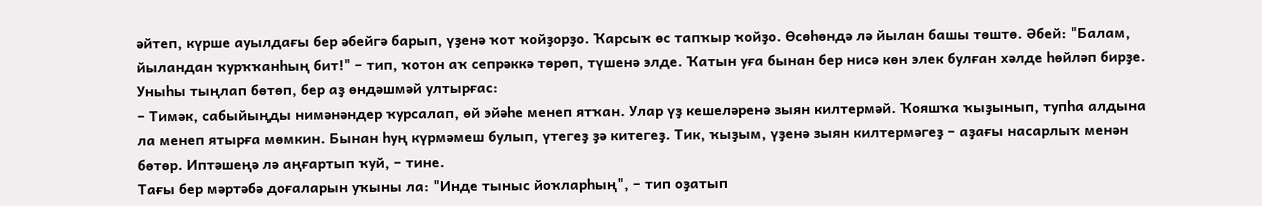әйтеп, күрше ауылдағы бер әбейгә барып, үҙенә ҡот ҡойҙорҙо. Ҡарсыҡ өс тапҡыр ҡойҙо. Өсөһөндә лә йылан башы төштө. Әбей: "Балам, йыландан ҡурҡҡанһың бит!" – тип, ҡотон аҡ сепрәккә төрөп, түшенә элде. Ҡатын уға бынан бер нисә көн элек булған хәлде һөйләп бирҙе. Уныһы тыңлап бөтөп, бер аҙ өндәшмәй ултырғас:
– Тимәк, сабыйыңды нимәнәндер ҡурсалап, өй эйәһе менеп ятҡан. Улар үҙ кешеләренә зыян килтермәй. Ҡояшҡа ҡыҙынып, тупһа алдына ла менеп ятырға мөмкин. Бынан һуң күрмәмеш булып, үтегеҙ ҙә китегеҙ. Тик, ҡыҙым, үҙенә зыян килтермәгеҙ – аҙағы насарлыҡ менән бөтөр. Иптәшеңә лә аңғартып ҡуй, – тине.
Тағы бер мәртәбә доғаларын уҡыны ла: "Инде тыныс йоҡларһың", – тип оҙатып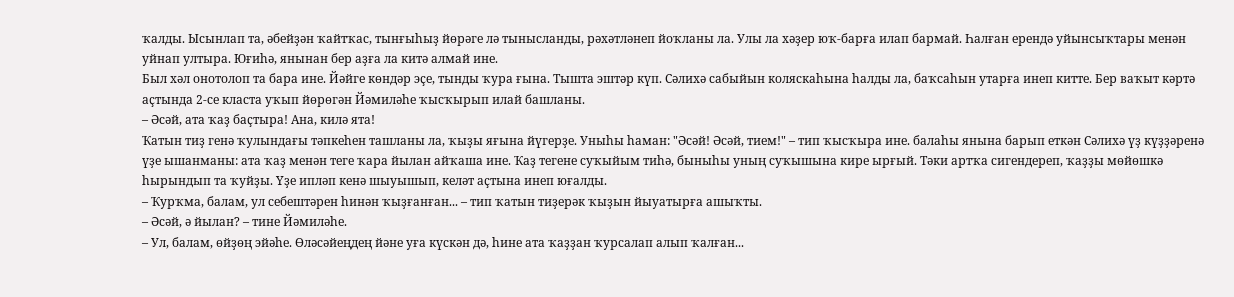ҡалды. Ысынлап та, әбейҙән ҡайтҡас, тынғыһыҙ йөрәге лә тынысланды, рәхәтләнеп йоҡланы ла. Улы ла хәҙер юҡ-барға илап бармай. Һалған ерендә уйынсыҡтары менән уйнап ултыра. Юғиһә, янынан бер аҙға ла китә алмай ине.
Был хәл онотолоп та бара ине. Йәйге көндәр эҫе, тынды ҡура ғына. Тышта эштәр күп. Сәлихә сабыйын коляскаһына һалды ла, баҡсаһын утарға инеп китте. Бер ваҡыт кәртә аҫтында 2-се класта уҡып йөрөгән Йәмиләһе ҡысҡырып илай башланы.
– Әсәй, ата ҡаҙ баҫтыра! Ана, килә ята!
Ҡатын тиҙ генә ҡулындағы тәпкеһен ташланы ла, ҡыҙы яғына йүгерҙе. Уныһы һаман: "Әсәй! Әсәй, тием!" – тип ҡысҡыра ине. балаһы янына барып еткән Сәлихә үҙ күҙҙәренә үҙе ышанманы: ата ҡаҙ менән теге ҡара йылан айҡаша ине. Ҡаҙ тегене суҡыйым тиһә, быныһы уның суҡышына кире ырғый. Тәки артҡа сигендереп, ҡаҙҙы мөйөшкә һырындып та ҡуйҙы. Үҙе ипләп кенә шыуышып, келәт аҫтына инеп юғалды.
– Ҡурҡма, балам, ул себештәрен һинән ҡыҙғанған... – тип ҡатын тиҙерәк ҡыҙын йыуатырға ашыҡты.
– Әсәй, ә йылан? – тине Йәмиләһе.
– Ул, балам, өйҙөң эйәһе. Өләсәйеңдең йәне уға күскән дә, һине ата ҡаҙҙан ҡурсалап алып ҡалған...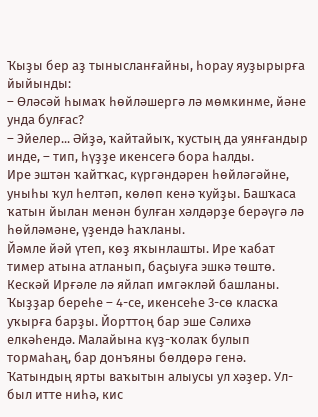Ҡыҙы бер аҙ тынысланғайны, һорау яуҙырырға йыйынды:
– Өләсәй һымаҡ һөйләшергә лә мөмкинме, йәне унда булғас?
– Эйелер... Әйҙә, ҡайтайыҡ, ҡустың да уянғандыр инде, – тип, һүҙҙе икенсегә бора һалды.
Ире эштән ҡайтҡас, күргәндәрен һөйләгәйне, уныһы ҡул һелтәп, көлөп кенә ҡуйҙы. Башҡаса ҡатын йылан менән булған хәлдәрҙе берәүгә лә һөйләмәне, үҙендә һаҡланы.
Йәмле йәй үтеп, көҙ яҡынлашты. Ире ҡабат тимер атына атланып, баҫыуға эшкә төштө. Кескәй Ирғәле лә яйлап имгәкләй башланы. Ҡыҙҙар береһе – 4-се, икенсеһе 3-сө класҡа уҡырға барҙы. Йорттоң бар эше Сәлихә елкәһендә. Малайына күҙ-ҡолаҡ булып тормаһаң, бар донъяны бөлдөрә генә. Ҡатындың ярты ваҡытын алыусы ул хәҙер. Ул-был итте ниһә, кис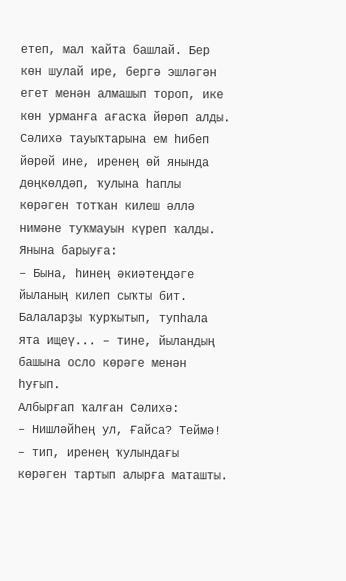етеп, мал ҡайта башлай. Бер көн шулай ире, бергә эшләгән егет менән алмашып тороп, ике көн урманға ағасҡа йөрөп алды.
Сәлихә тауыҡтарына ем һибеп йөрөй ине, иренең өй янында дөңкөлдәп, ҡулына һаплы көрәген тотҡан килеш әллә нимәне туҡмауын күреп ҡалды. Янына барыуға:
– Бына, һинең әкиәтеңдәге йыланың килеп сыҡты бит. Балаларҙы ҡурҡытып, тупһала ята ищеү... – тине, йыландың башына осло көрәге менән һуғып.
Албырғап ҡалған Сәлихә:
– Нишләйһең ул, Ғайса? Теймә! – тип, иренең ҡулындағы көрәген тартып алырға маташты.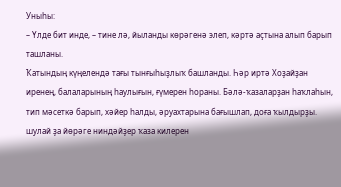Уныһы:
– Үлде бит инде, – тине лә, йыланды көрәгенә элеп, кәртә аҫтына алып барып ташланы.
Ҡатындың күңелендә тағы тынғыһыҙлыҡ башланды. Һәр иртә Хоҙайҙан иренең, балаларының һаулығын, ғүмерен һораны. Бәлә-ҡазаларҙан һаҡлаһын, тип мәсеткә барып, хәйер һалды, әруахтарына бағышлап, доға ҡылдырҙы. шулай ҙа йөрәге ниндәйҙер ҡаза килерен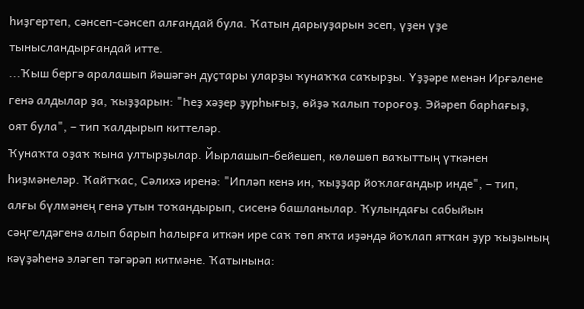һиҙгертеп, сәнсеп-сәнсеп алғандай була. Ҡатын дарыуҙарын эсеп, үҙен үҙе тынысландырғандай итте.
...Ҡыш бергә аралашып йәшәгән дуҫтары уларҙы ҡунаҡҡа саҡырҙы. Үҙҙәре менән Ирғәлене генә алдылар ҙа, ҡыҙҙарын: "Һеҙ хәҙер ҙурһығыҙ, өйҙә ҡалып тороғоҙ. Эйәреп барһағыҙ, оят була", – тип ҡалдырып киттеләр.
Ҡунаҡта оҙаҡ ҡына ултырҙылар. Йырлашып-бейешеп, көлөшөп ваҡыттың үткәнен һиҙмәнеләр. Ҡайтҡас, Сәлихә иренә: "Ипләп кенә ин, ҡыҙҙар йоҡлағандыр инде", – тип, алғы бүлмәнең генә утын тоҡандырып, сисенә башланылар. Ҡулындағы сабыйын сәңгелдәгенә алып барып һалырға иткән ире саҡ төп яҡта иҙәндә йоҡлап ятҡан ҙур ҡыҙының кәүҙәһенә эләгеп тәгәрәп китмәне. Ҡатынына: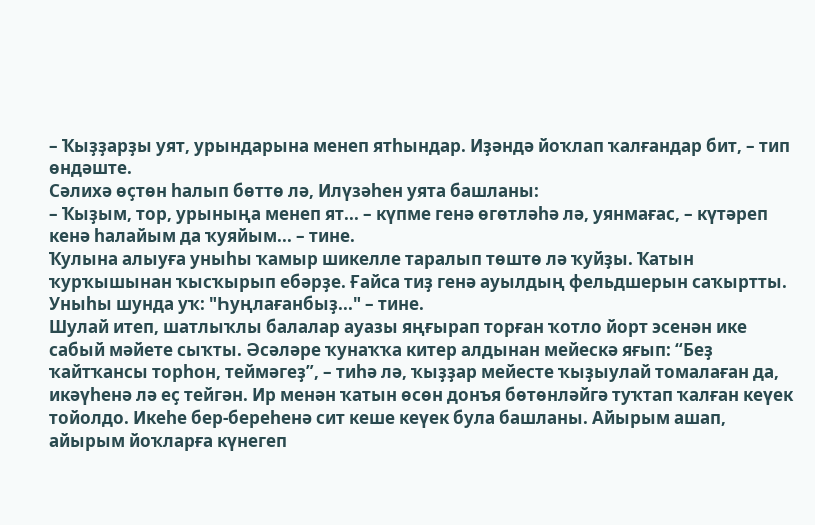– Ҡыҙҙарҙы уят, урындарына менеп ятһындар. Иҙәндә йоҡлап ҡалғандар бит, – тип өндәште.
Сәлихә өҫтөн һалып бөттө лә, Илүзәһен уята башланы:
– Ҡыҙым, тор, урыныңа менеп ят... – күпме генә өгөтләһә лә, уянмағас, – күтәреп кенә һалайым да ҡуяйым... – тине.
Ҡулына алыуға уныһы ҡамыр шикелле таралып төштө лә ҡуйҙы. Ҡатын ҡурҡышынан ҡысҡырып ебәрҙе. Ғайса тиҙ генә ауылдың фельдшерын саҡыртты. Уныһы шунда уҡ: "Һуңлағанбыҙ..." – тине.
Шулай итеп, шатлыҡлы балалар ауазы яңғырап торған ҡотло йорт эсенән ике сабый мәйете сыҡты. Әсәләре ҡунаҡҡа китер алдынан мейескә яғып: “Беҙ ҡайтҡансы торһон, теймәгеҙ”, – тиһә лә, ҡыҙҙар мейесте ҡыҙыулай томалаған да, икәүһенә лә еҫ тейгән. Ир менән ҡатын өсөн донъя бөтөнләйгә туҡтап ҡалған кеүек тойолдо. Икеһе бер-береһенә сит кеше кеүек була башланы. Айырым ашап, айырым йоҡларға күнегеп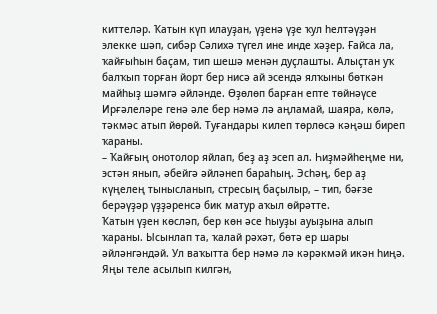киттеләр. Ҡатын күп илауҙан, үҙенә үҙе ҡул һелтәүҙән элекке шәп, сибәр Сәлихә түгел ине инде хәҙер. Ғайса ла, ҡайғыһын баҫам, тип шешә менән дуҫлашты. Алыҫтан уҡ балҡып торған йорт бер нисә ай эсендә ялҡыны бөткән майһыҙ шәмгә әйләнде. Өҙөлөп барған епте төйнәүсе Ирғәлеләре генә әле бер нәмә лә аңламай, шаяра, көлә, тәкмәс атып йөрөй. Туғандары килеп төрлөсә кәңәш биреп ҡараны.
– Ҡайғың онотолор яйлап, беҙ аҙ эсеп ал. Һиҙмәйһеңме ни, эстән янып, әбейгә әйләнеп бараһың. Эсһәң, бер аҙ күңелең тынысланып, стресың баҫылыр, – тип, бәғзе берәүҙәр үҙҙәренсә бик матур аҡыл өйрәтте.
Ҡатын үҙен көсләп, бер көн әсе һыуҙы ауыҙына алып ҡараны. Ысынлап та, ҡалай рәхәт, бөтә ер шары әйләнгәндәй. Ул ваҡытта бер нәмә лә кәрәкмәй икән һиңә. Яңы теле асылып килгән,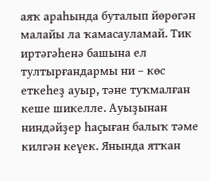аяҡ араһында буталып йөрөгән малайы ла ҡамасауламай. Тик иртәгәһенә башына ел тултырғандармы ни – көс еткеһеҙ ауыр, тәне туҡмалған кеше шикелле. Ауыҙынан ниндәйҙер һаҫыған балыҡ тәме килгән кеүек. Янында ятҡан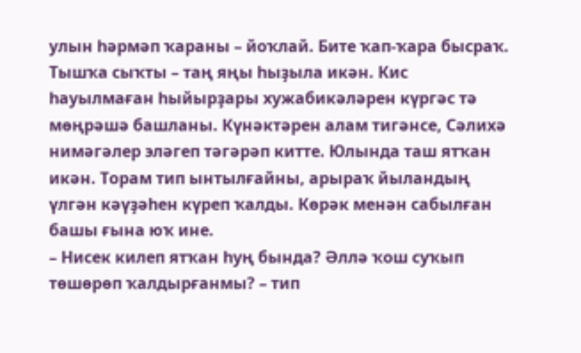улын һәрмәп ҡараны – йоҡлай. Бите ҡап-ҡара бысраҡ. Тышҡа сыҡты – таң яңы һыҙыла икән. Кис һауылмаған һыйырҙары хужабикәләрен күргәс тә мөңрәшә башланы. Күнәктәрен алам тигәнсе, Сәлихә нимәгәлер эләгеп тәгәрәп китте. Юлында таш ятҡан икән. Торам тип ынтылғайны, арыраҡ йыландың үлгән кәүҙәһен күреп ҡалды. Көрәк менән сабылған башы ғына юҡ ине.
– Нисек килеп ятҡан һуң бында? Әллә ҡош суҡып төшөрөп ҡалдырғанмы? – тип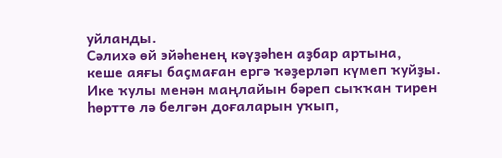уйланды.
Сәлихә өй эйәһенең кәүҙәһен аҙбар артына, кеше аяғы баҫмаған ергә ҡәҙерләп күмеп ҡуйҙы. Ике ҡулы менән маңлайын бәреп сыҡҡан тирен һөрттө лә белгән доғаларын уҡып,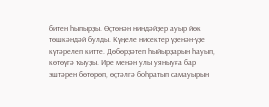битен һыпырҙы. Өҫтөнән ниндәйҙер ауыр йөк төшкәндәй булды. Күңеле нисектер үҙенән-үҙе күтәрелеп китте. Дөбөрҙәтеп һыйырҙарын һауып, көтөүгә ҡыуҙы. Ире менән улы уяныуға бар эштәрен бөтөрөп, өҫтәлгә боһратып самауырын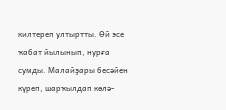килтереп ултыртты. Өй эсе ҡабат йылынып, нурға сумды. Малайҙары бесәйен күреп, шарҡылдап көлә-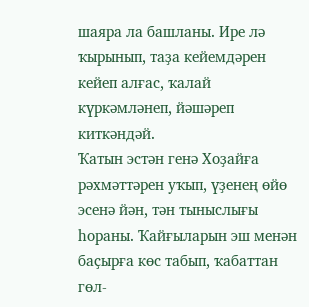шаяра ла башланы. Ире лә ҡырынып, таҙа кейемдәрен кейеп алғас, ҡалай күркәмләнеп, йәшәреп киткәндәй.
Ҡатын эстән генә Хоҙайға рәхмәттәрен уҡып, үҙенең өйө эсенә йән, тән тыныслығы һораны. Ҡайғыларын эш менән баҫырға көс табып, ҡабаттан гөл-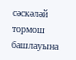сәскәләй тормош башлауына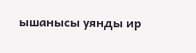ышанысы уянды ир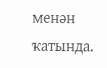менән ҡатында.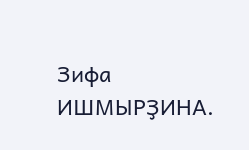Зифа ИШМЫРҘИНА.